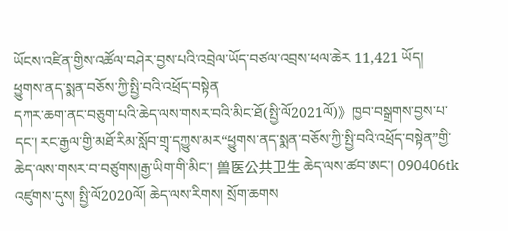ཡོངས་འཛིན་གྱིས་འཚོལ་བཤེར་བྱས་པའི་འབྲེལ་ཡོད་བཙལ་འབྲས་ཕལ་ཆེར 11,421 ཡོད།
ཕྱུགས་ནད་སྨན་བཅོས་ཀྱི་སྤྱི་བའི་འཕྲོད་བསྟེན
དཀར་ཆག་ནང་བཅུག་པའི་ཆེད་ལས་གསར་བའི་མིང་ཐོ(སྤྱི་ལོ2021ལོ)》ཁྱབ་བསྒྲགས་བྱས་པ་དང་། རང་རྒྱལ་གྱི་མཐོ་རིམ་སློབ་གྲྭ་དཀྱུས་མར“ཕྱུགས་ནད་སྨན་བཅོས་ཀྱི་སྤྱི་བའི་འཕྲོད་བསྟེན”གྱི་ཆེད་ལས་གསར་བ་བཙུགས།རྒྱ་ཡིག་གི་མིང་། 兽医公共卫生 ཆེད་ལས་ཚབ་ཨང་། 090406tk འཛུགས་དུས། སྤྱི་ལོ2020ལོ། ཆེད་ལས་རིགས། སྲོག་ཆགས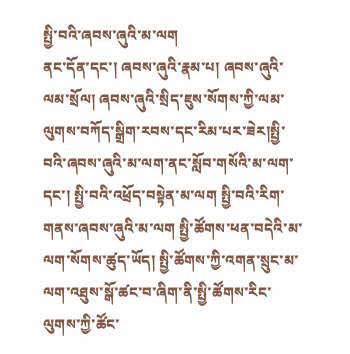སྤྱི་བའི་ཞབས་ཞུའི་མ་ལག
ནང་དོན་དང་། ཞབས་ཞུའི་རྣམ་པ། ཞབས་ཞུའི་ལམ་སྲོལ། ཞབས་ཞུའི་སྲིད་ཇུས་སོགས་ཀྱི་ལམ་ལུགས་བཀོད་སྒྲིག་རབས་དང་རིམ་པར་ཟེར།སྤྱི་བའི་ཞབས་ཞུའི་མ་ལག་ནང་སློབ་གསོའི་མ་ལག་དང་། སྤྱི་བའི་འཕྲོད་བསྟེན་མ་ལག སྤྱི་བའི་རིག་གནས་ཞབས་ཞུའི་མ་ལག སྤྱི་ཚོགས་ཕན་བདེའི་མ་ལག་སོགས་ཚུད་ཡོད། སྤྱི་ཚོགས་ཀྱི་འགན་སྲུང་མ་ལག་འཐུས་སྒོ་ཚང་བ་ཞིག་ནི་སྤྱི་ཚོགས་རིང་ལུགས་ཀྱི་ཚོང་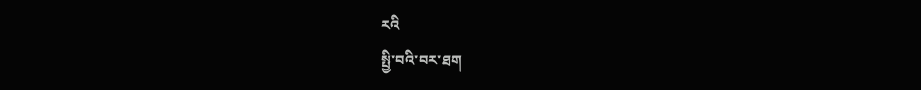རའི
སྤྱི་བའི་བར་ཐག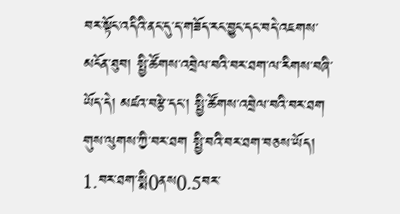བར་སྟོང་འདིའི་ནང་དུ་ད་གཟོད་རང་བྱུང་དང་བདེ་འཇགས་མངོན་ཐུབ། སྤྱི་ཚོགས་འབྲེལ་བའི་བར་ཐག་ལ་རིགས་བཞི་ཡོད་དེ། མཛའ་བརྩེ་དང་། སྤྱི་ཚོགས་འབྲེལ་བའི་བར་ཐག གུས་ལུགས་ཀྱི་བར་ཐག སྤྱི་བའི་བར་ཐག་བཅས་ཡོད། 1.བར་ཐག་སྨི0ནས0.5བར་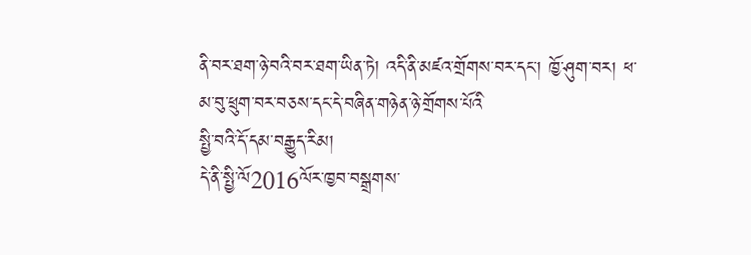ནི་བར་ཐག་ཉེ་བའི་བར་ཐག་ཡིན་ཏེ། འདི་ནི་མཛའ་གྲོགས་བར་དང་། ཁྱོ་ཤུག་བར། ཕ་མ་བུ་ཕྲུག་བར་བཅས་དང་དེ་བཞིན་གཉེན་ཉེ་གྲོགས་པོའི
སྤྱི་བའི་དོ་དམ་བརྒྱུད་རིམ།
དེ་ནི་སྤྱི་ལོ2016ལོར་ཁྱབ་བསྒྲགས་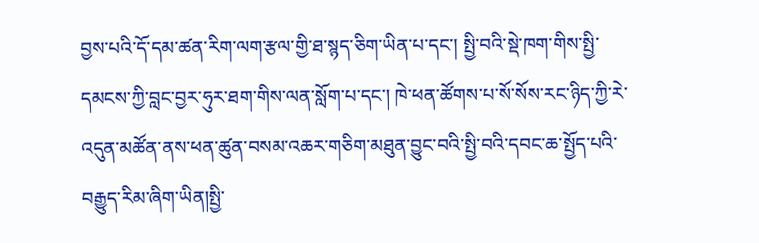བྱས་པའི་དོ་དམ་ཚན་རིག་ལག་རྩལ་གྱི་ཐ་སྙད་ཅིག་ཡིན་པ་དང་། སྤྱི་བའི་སྡེ་ཁག་གིས་སྤྱི་དམངས་ཀྱི་བླང་བྱར་ཧུར་ཐག་གིས་ལན་སློག་པ་དང་། ཁེ་ཕན་ཚོགས་པ་སོ་སོས་རང་ཉིད་ཀྱི་རེ་འདུན་མཚོན་ནས་ཕན་ཚུན་བསམ་འཆར་གཅིག་མཐུན་བྱུང་བའི་སྤྱི་བའི་དབང་ཆ་སྤྱོད་པའི་བརྒྱུད་རིམ་ཞིག་ཡིན།སྤྱི་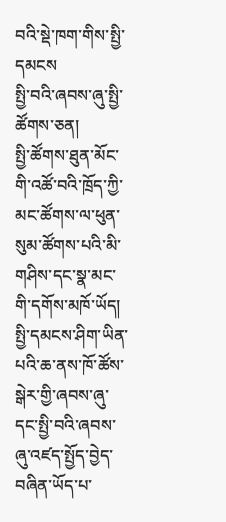བའི་སྡེ་ཁག་གིས་སྤྱི་དམངས
སྤྱི་བའི་ཞབས་ཞུ་སྤྱི་ཚོགས་ཅན།
སྤྱི་ཚོགས་ཐུན་མོང་གི་འཚོ་བའི་ཁྲོད་ཀྱི་མང་ཚོགས་ལ་ཕུན་སུམ་ཚོགས་པའི་མི་གཤིས་དང་སྣ་མང་གི་དགོས་མཁོ་ཡོད། སྤྱི་དམངས་ཤིག་ཡིན་པའི་ཆ་ནས་ཁོ་ཚོས་སྒེར་གྱི་ཞབས་ཞུ་དང་སྤྱི་བའི་ཞབས་ཞུ་འཛད་སྤྱོད་བྱེད་བཞིན་ཡོད་པ་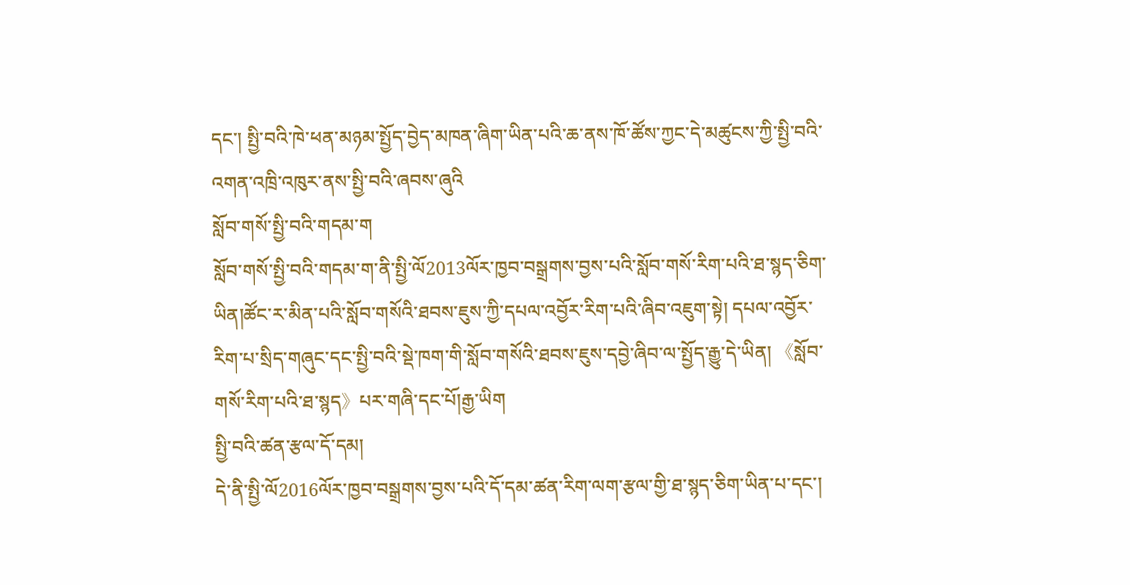དང་། སྤྱི་བའི་ཁེ་ཕན་མཉམ་སྤྱོད་བྱེད་མཁན་ཞིག་ཡིན་པའི་ཆ་ནས་ཁོ་ཚོས་ཀྱང་དེ་མཚུངས་ཀྱི་སྤྱི་བའི་འགན་འཁྲི་འཁུར་ནས་སྤྱི་བའི་ཞབས་ཞུའི
སློབ་གསོ་སྤྱི་བའི་གདམ་ག
སློབ་གསོ་སྤྱི་བའི་གདམ་ག་ནི་སྤྱི་ལོ2013ལོར་ཁྱབ་བསྒྲགས་བྱས་པའི་སློབ་གསོ་རིག་པའི་ཐ་སྙད་ཅིག་ཡིན།ཚོང་ར་མིན་པའི་སློབ་གསོའི་ཐབས་ཇུས་ཀྱི་དཔལ་འབྱོར་རིག་པའི་ཞིབ་འཇུག་སྟེ། དཔལ་འབྱོར་རིག་པ་སྲིད་གཞུང་དང་སྤྱི་བའི་སྡེ་ཁག་གི་སློབ་གསོའི་ཐབས་ཇུས་དབྱེ་ཞིབ་ལ་སྤྱོད་རྒྱུ་དེ་ཡིན། 《སློབ་གསོ་རིག་པའི་ཐ་སྙད》པར་གཞི་དང་པོ།རྒྱ་ཡིག
སྤྱི་བའི་ཚན་རྩལ་དོ་དམ།
དེ་ནི་སྤྱི་ལོ2016ལོར་ཁྱབ་བསྒྲགས་བྱས་པའི་དོ་དམ་ཚན་རིག་ལག་རྩལ་གྱི་ཐ་སྙད་ཅིག་ཡིན་པ་དང་།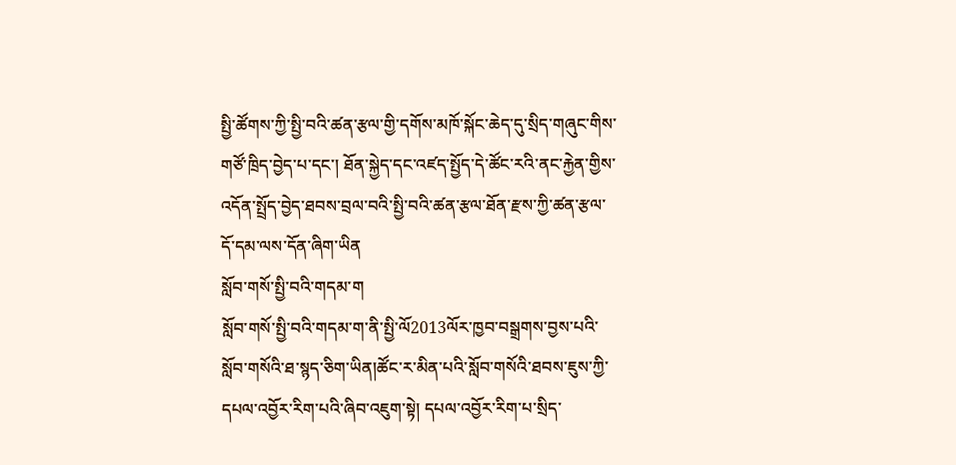སྤྱི་ཚོགས་ཀྱི་སྤྱི་བའི་ཚན་རྩལ་གྱི་དགོས་མཁོ་སྐོང་ཆེད་དུ་སྲིད་གཞུང་གིས་གཙོ་ཁྲིད་བྱེད་པ་དང་། ཐོན་སྐྱེད་དང་འཛད་སྤྱོད་དེ་ཚོང་རའི་ནང་རྐྱེན་གྱིས་འདོན་སྤྲོད་བྱེད་ཐབས་བྲལ་བའི་སྤྱི་བའི་ཚན་རྩལ་ཐོན་རྫས་ཀྱི་ཚན་རྩལ་དོ་དམ་ལས་དོན་ཞིག་ཡིན
སློབ་གསོ་སྤྱི་བའི་གདམ་ག
སློབ་གསོ་སྤྱི་བའི་གདམ་ག་ནི་སྤྱི་ལོ2013ལོར་ཁྱབ་བསྒྲགས་བྱས་པའི་སློབ་གསོའི་ཐ་སྙད་ཅིག་ཡིན།ཚོང་ར་མིན་པའི་སློབ་གསོའི་ཐབས་ཇུས་ཀྱི་དཔལ་འབྱོར་རིག་པའི་ཞིབ་འཇུག་སྟེ། དཔལ་འབྱོར་རིག་པ་སྲིད་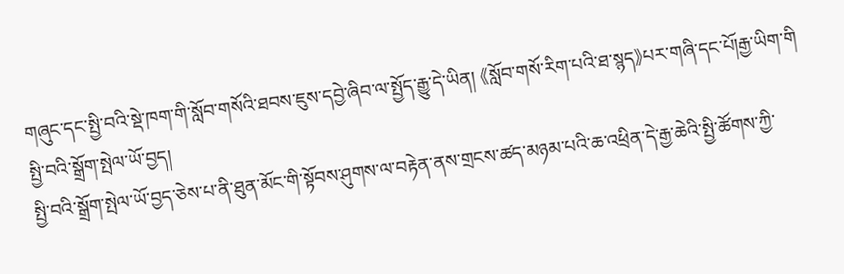གཞུང་དང་སྤྱི་བའི་སྡེ་ཁག་གི་སློབ་གསོའི་ཐབས་ཇུས་དབྱེ་ཞིབ་ལ་སྤྱོད་རྒྱུ་དེ་ཡིན། 《སློབ་གསོ་རིག་པའི་ཐ་སྙད》པར་གཞི་དང་པོ།རྒྱ་ཡིག་གི
སྤྱི་བའི་སྒྲོག་སྤེལ་ཡོ་བྱད།
སྤྱི་བའི་སྒྲོག་སྤེལ་ཡོ་བྱད་ཅེས་པ་ནི་ཐུན་མོང་གི་སྟོབས་ཤུགས་ལ་བརྟེན་ནས་གྲངས་ཚད་མཉམ་པའི་ཆ་འཕྲིན་དེ་རྒྱ་ཆེའི་སྤྱི་ཚོགས་ཀྱི་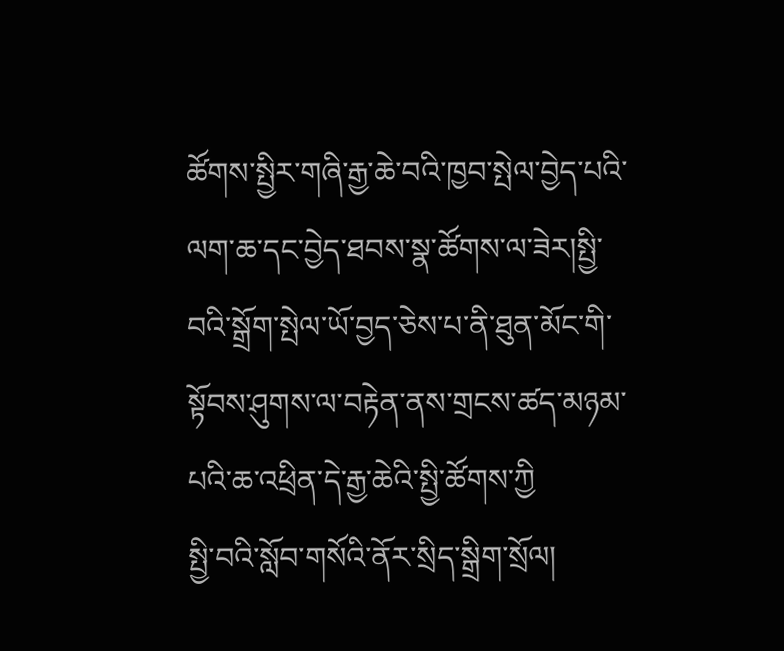ཚོགས་སྤྱིར་གཞི་རྒྱ་ཆེ་བའི་ཁྱབ་སྤེལ་བྱེད་པའི་ལག་ཆ་དང་བྱེད་ཐབས་སྣ་ཚོགས་ལ་ཟེར།སྤྱི་བའི་སྒྲོག་སྤེལ་ཡོ་བྱད་ཅེས་པ་ནི་ཐུན་མོང་གི་སྟོབས་ཤུགས་ལ་བརྟེན་ནས་གྲངས་ཚད་མཉམ་པའི་ཆ་འཕྲིན་དེ་རྒྱ་ཆེའི་སྤྱི་ཚོགས་ཀྱི
སྤྱི་བའི་སློབ་གསོའི་ནོར་སྲིད་སྒྲིག་སྲོལ།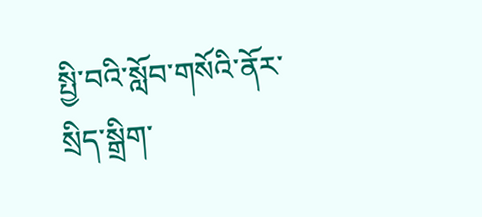སྤྱི་བའི་སློབ་གསོའི་ནོར་སྲིད་སྒྲིག་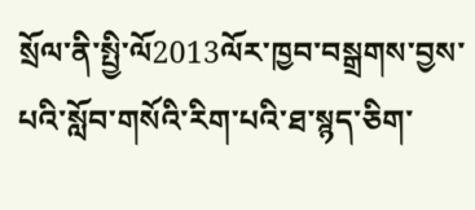སྲོལ་ནི་སྤྱི་ལོ2013ལོར་ཁྱབ་བསྒྲགས་བྱས་པའི་སློབ་གསོའི་རིག་པའི་ཐ་སྙད་ཅིག་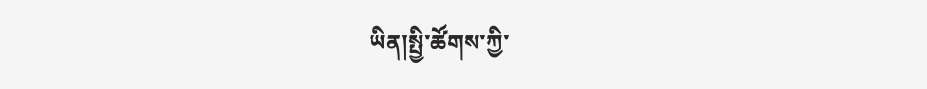ཡིན།སྤྱི་ཚོགས་ཀྱི་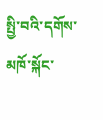སྤྱི་བའི་དགོས་མཁོ་སྐོང་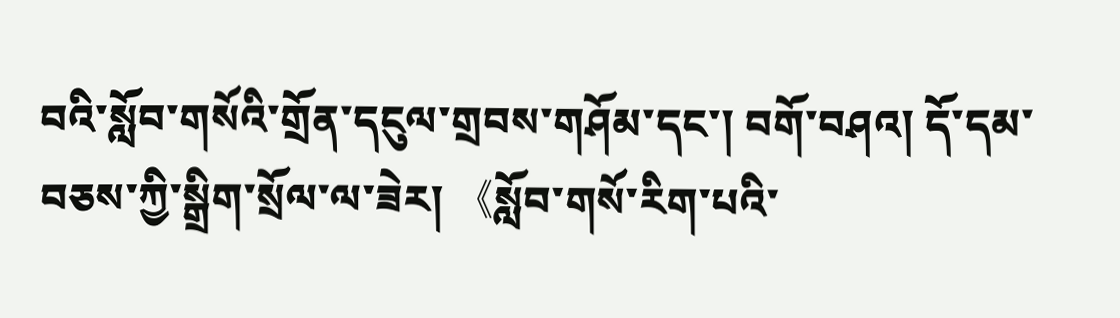བའི་སློབ་གསོའི་གྲོན་དངུལ་གྲབས་གཤོམ་དང་། བགོ་བཤའ། དོ་དམ་བཅས་ཀྱི་སྒྲིག་སྲོལ་ལ་ཟེར། 《སློབ་གསོ་རིག་པའི་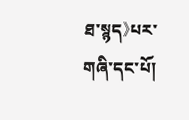ཐ་སྙད》པར་གཞི་དང་པོ།